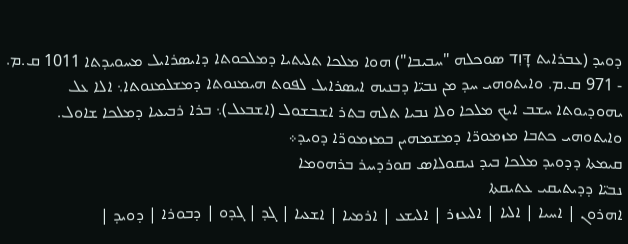ܕܘܝܕ (ܥܒܪܐܝܬ דָּוִד ܣܘܟܠܗ "ܚܒܝܒܐ") ܗܘܐ ܡܠܟܐ ܬܠܝܬܝܐ ܕܡܠܟܘܬܐ ܕܐܝܣܪܐܝܠ ܡܚܘܝܕܬܐ 1011 ܩ.ܡ. - 971 ܩ.ܡ. ܘܐܝܬܘܗܝ ܚܕ ܡܢ ܢܒܝ̈ܐ ܕܒܢܝܗ ܐܝܣܪܐܝܠ ܠܦܘܬ ܗܝܡܢܘܬܐ ܕܡܫܠܡܢܘܬܐ܆ ܐܠܐ ܥܠ ܝܗܘܕܝܘܬܐ ܚܫܒ ܐܝܟ ܡܠܟܐ ܘܠܐ ܢܒܝܐ ܬܠܗ ܒܬܪ ܐܫܒܫܘܠ (ܐܫܒܥܠ)܆ ܒܪܐ ܪܒܝܥܝܐ ܕܡܠܟܐ ܫܐܘܠ. ܘܐܝܬܘܗܝ ܟܬܒܐ ܡܙܡܘܪ̈ܐ ܕܡܫܡܗܝܢ ܒܡܙܡܘܪ̈ܐ ܕܘܝܕ܀
ܩܝܡܬܐ ܕܕܘܝܕ ܡܠܟܐ ܒܝܕ ܢܝܩܘܠܐܣ ܩܘܪܕܝܝܪ ܒܪܗܘܡܐ
ܢܒܝ̈ܐ ܕܕܝܬܝܩܝ ܥܬܝܩܬܐ
ܐܗܪܘܢ | ܐܚܝܐ | ܐܠܝܐ | ܐܠܝܥܙܪ | ܐܠܝܫܥ | ܐܪܡܝܐ | ܐܫܥܝܐ | ܓܕ | ܓܕܘ | ܕܒܘܪܐ | ܕܘܝܕ |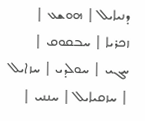ܕܢܝܐܝܠ | ܗܘܫܥ | ܙܟܪܝܐ | ܚܒܩܘܩ | ܚܓܝ | ܚܘܠܕܝ | ܚܙܐܝܠ | ܚܙܩܝܐܝܠ | ܚܢܢܝ |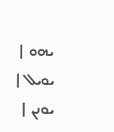ܝܗܘ | ܝܘܝܠ | ܝܘܢܢ |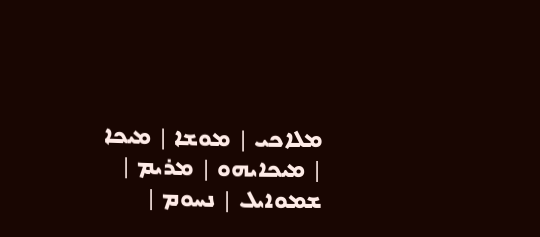ܡܠܐܟܝ | ܡܘܫܐ | ܡܝܟܐ | ܡܝܟܐܝܗܘ | ܡܪܝܡ | ܫܡܘܐܝܠ | ܢܚܘܡ |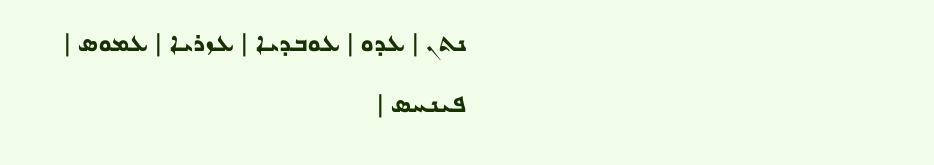ܢܬܢ | ܥܕܘ | ܥܘܒܕܝܐ | ܥܙܪܝܐ | ܥܡܘܣ | ܦܝܢܚܣ |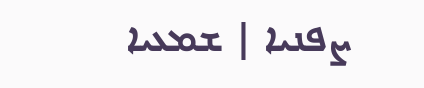ܨܦܢܝܐ | ܫܡܥܝܐ